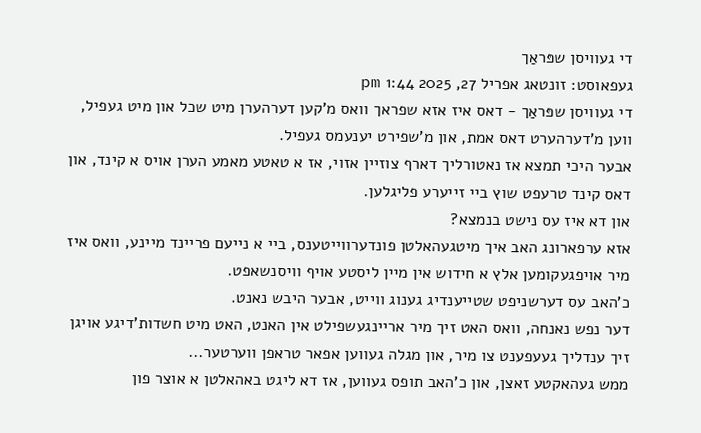די געוויסן שפּראַך
געפאוסט: זונטאג אפריל 27, 2025 1:44 pm
די געוויסן שפּראַך - דאס איז אזא שפראך וואס מ'קען דערהערן מיט שכל און מיט געפיל, ווען מ'דערהערט דאס אמת, און מ'שפירט יענעמס געפיל.
אבער היכי תמצא אז נאטורליך דארף צוזיין אזוי, אז א טאטע מאמע הערן אויס א קינד, און דאס קינד טרעפט שוץ ביי זייערע פליגלען.
און דא איז עס נישט בנמצא?
אזא ערפארונג האב איך מיטגעהאלטן פונדערווייטענס, ביי א נייעם פריינד מיינע, וואס איז מיר אויפגעקומען אלץ א חידוש אין מיין ליסטע אויף וויסנשאפט.
כ'האב עס דערשניפט שטייענדיג גענוג ווייט, אבער היבש נאנט.
דער נפש נאנחה, וואס האט זיך מיר אריינגעשפילט אין האנט, האט מיט חשדות'דיגע אויגן זיך ענדליך געעפענט צו מיר, און מגלה געווען אפאר טראפן ווערטער...
ממש געהאקטע זאצן, און כ'האב תופס געווען, אז דא ליגט באהאלטן א אוצר פון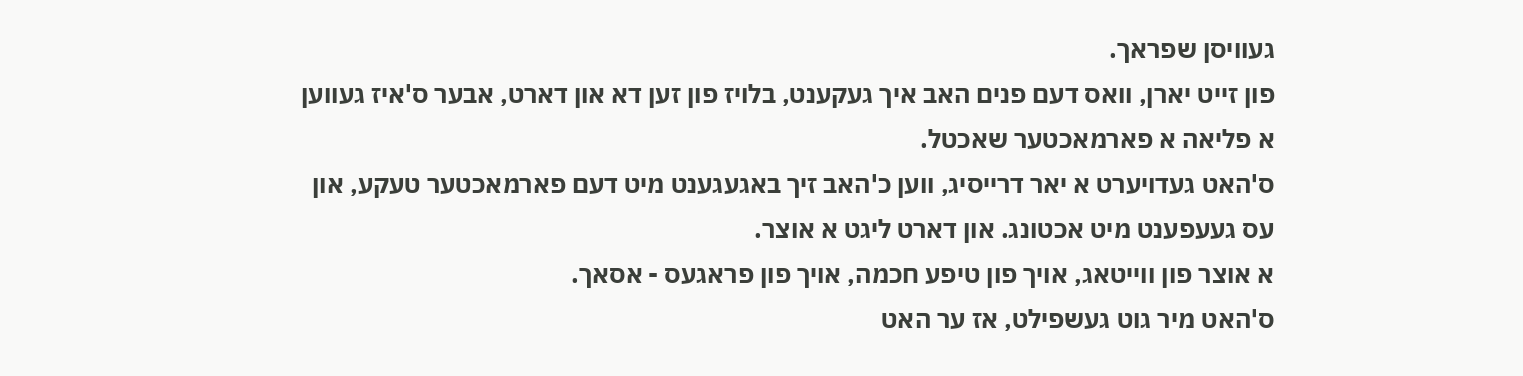געוויסן שפראך.
פון זייט יארן, וואס דעם פנים האב איך געקענט, בלויז פון זען דא און דארט, אבער ס'איז געווען א פליאה א פארמאכטער שאכטל.
ס'האט געדויערט א יאר דרייסיג, ווען כ'האב זיך באגעגענט מיט דעם פארמאכטער טעקע, און עס געעפענט מיט אכטונג. און דארט ליגט א אוצר.
א אוצר פון ווייטאג, אויך פון טיפע חכמה, אויך פון פראגעס - אסאך.
ס'האט מיר גוט געשפילט, אז ער האט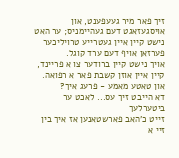זיך פאר מיר געעפענט, און אויסגעזאגט דעם געהיימניס; ער האט נישט קיין איין געטרייע טרויליכער פערזאן אויף דעם ערד קוגל.
אויך נישט קיין ברודער צו א פריינד, קיין איין אוזן קשבת פאר א רפואה.
און טאטע מאמע - פרעג איך?
דא הייבט זיך עס... לאכט ער ביטערלעך
זייט כ'האב פארשטאנען אז איך בין זיי א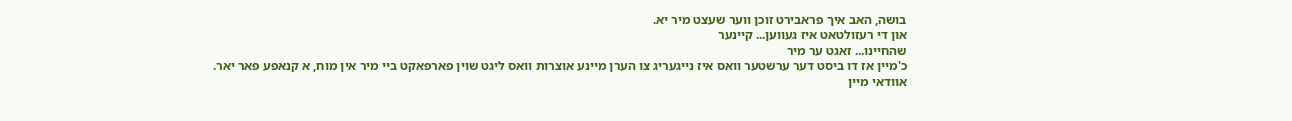בושה, האב איך פראבירט זוכן ווער שעצט מיר יא.
און די רעזולטאט איז געווען... קיינער
שהחיינו... זאגט ער מיר
כ'מיין אז דו ביסט דער ערשטער וואס איז נייגעריג צו הערן מיינע אוצרות וואס ליגט שוין פארפאקט ביי מיר אין מוח, א קנאפע פאר יאר.
אוודאי מיין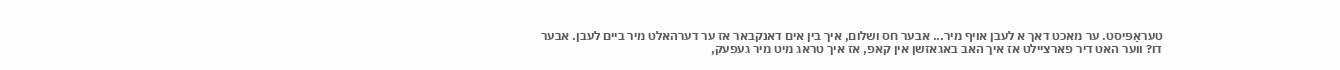טעראַפּיסט. ער מאכט דאך א לעבן אויף מיר... אבער חס ושלום, איך בין אים דאנקבאר אז ער דערהאלט מיר ביים לעבן. אבער דו? ווער האט דיר פארציילט אז איך האב באגאזשן אין קאפ, אז איך טראג מיט מיר געפעק,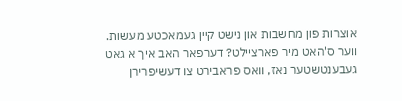אוצרות פון מחשבות און נישט קיין געמאכטע מעשות.
ווער ס'האט מיר פארציילט? דערפאר האב איך א גאט געבענטשטער נאז, וואס פראבירט צו דעשיפרירן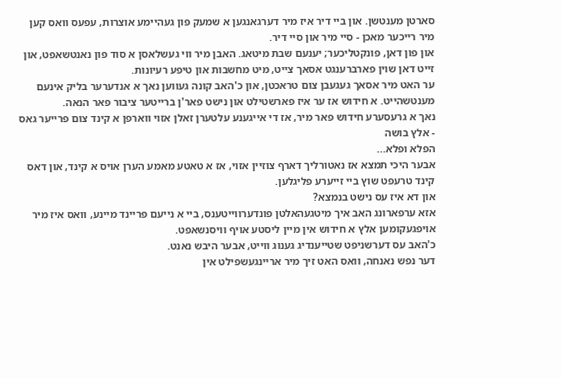סארטן מענטשן. און ביי דיר איז מיר דערגאנגען א שמעק פון געהיימע אוצרות, עפעס וואס קען מיר רייכער מאכן - סיי מיר און סיי דיר.
און פון דאן, פונקטליכער; יענעם שבת מיטאג. האבן מיר ווי געשלאסן א סוד פון נאנטשאפט, און זייט דאן שוין פארברענגט אסאך צייט, מיט מחשבות און טיפע רעיונות.
ער האט מיר אסאך געגעבן צום טראכטן, און כ'האב קונה געווען נאך א אנדערער בליק אינעם מענטשהייט. א חידוש אז ער איז פארשטילט און נישט פאר'ן ברייטער ציבור פאר הנאה.
נאך א גרעסערע חידוש פאר מיר, אז די אייגענע עלטערן זאלן אזוי ווארפן א קינד צום פרייער גאס - אלץ בושה
הפלא ופלא...
אבער היכי תמצא אז נאטורליך דארף צוזיין אזוי, אז א טאטע מאמע הערן אויס א קינד, און דאס קינד טרעפט שוץ ביי זייערע פליגלען.
און דא איז עס נישט בנמצא?
אזא ערפארונג האב איך מיטגעהאלטן פונדערווייטענס, ביי א נייעם פריינד מיינע, וואס איז מיר אויפגעקומען אלץ א חידוש אין מיין ליסטע אויף וויסנשאפט.
כ'האב עס דערשניפט שטייענדיג גענוג ווייט, אבער היבש נאנט.
דער נפש נאנחה, וואס האט זיך מיר אריינגעשפילט אין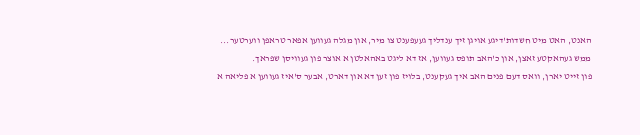האנט, האט מיט חשדות'דיגע אויגן זיך ענדליך געעפענט צו מיר, און מגלה געווען אפאר טראפן ווערטער...
ממש געהאקטע זאצן, און כ'האב תופס געווען, אז דא ליגט באהאלטן א אוצר פון געוויסן שפראך.
פון זייט יארן, וואס דעם פנים האב איך געקענט, בלויז פון זען דא און דארט, אבער ס'איז געווען א פליאה א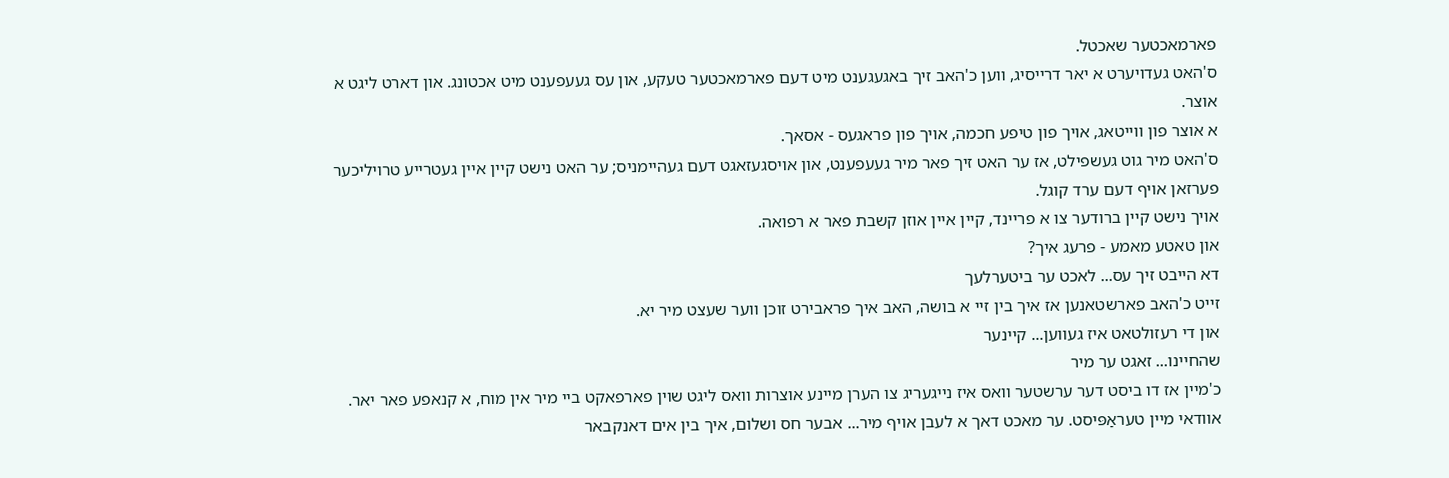פארמאכטער שאכטל.
ס'האט געדויערט א יאר דרייסיג, ווען כ'האב זיך באגעגענט מיט דעם פארמאכטער טעקע, און עס געעפענט מיט אכטונג. און דארט ליגט א אוצר.
א אוצר פון ווייטאג, אויך פון טיפע חכמה, אויך פון פראגעס - אסאך.
ס'האט מיר גוט געשפילט, אז ער האט זיך פאר מיר געעפענט, און אויסגעזאגט דעם געהיימניס; ער האט נישט קיין איין געטרייע טרויליכער פערזאן אויף דעם ערד קוגל.
אויך נישט קיין ברודער צו א פריינד, קיין איין אוזן קשבת פאר א רפואה.
און טאטע מאמע - פרעג איך?
דא הייבט זיך עס... לאכט ער ביטערלעך
זייט כ'האב פארשטאנען אז איך בין זיי א בושה, האב איך פראבירט זוכן ווער שעצט מיר יא.
און די רעזולטאט איז געווען... קיינער
שהחיינו... זאגט ער מיר
כ'מיין אז דו ביסט דער ערשטער וואס איז נייגעריג צו הערן מיינע אוצרות וואס ליגט שוין פארפאקט ביי מיר אין מוח, א קנאפע פאר יאר.
אוודאי מיין טעראַפּיסט. ער מאכט דאך א לעבן אויף מיר... אבער חס ושלום, איך בין אים דאנקבאר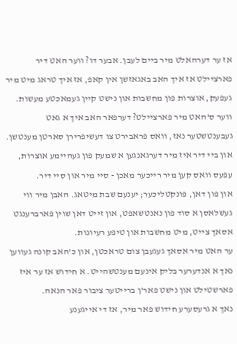אז ער דערהאלט מיר ביים לעבן. אבער דו? ווער האט דיר פארציילט אז איך האב באגאזשן אין קאפ, אז איך טראג מיט מיר געפעק, אוצרות פון מחשבות און נישט קיין געמאכטע מעשות.
ווער ס'האט מיר פארציילט? דערפאר האב איך א גאט געבענטשטער נאז, וואס פראבירט צו דעשיפרירן סארטן מענטשן. און ביי דיר איז מיר דערגאנגען א שמעק פון געהיימע אוצרות, עפעס וואס קען מיר רייכער מאכן - סיי מיר און סיי דיר.
און פון דאן, פונקטליכער; יענעם שבת מיטאג. האבן מיר ווי געשלאסן א סוד פון נאנטשאפט, און זייט דאן שוין פארברענגט אסאך צייט, מיט מחשבות און טיפע רעיונות.
ער האט מיר אסאך געגעבן צום טראכטן, און כ'האב קונה געווען נאך א אנדערער בליק אינעם מענטשהייט. א חידוש אז ער איז פארשטילט און נישט פאר'ן ברייטער ציבור פאר הנאה.
נאך א גרעסערע חידוש פאר מיר, אז די אייגענע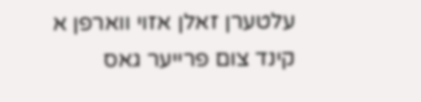עלטערן זאלן אזוי ווארפן א קינד צום פרייער גאס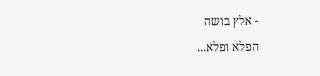- אלץ בושה
הפלא ופלא...